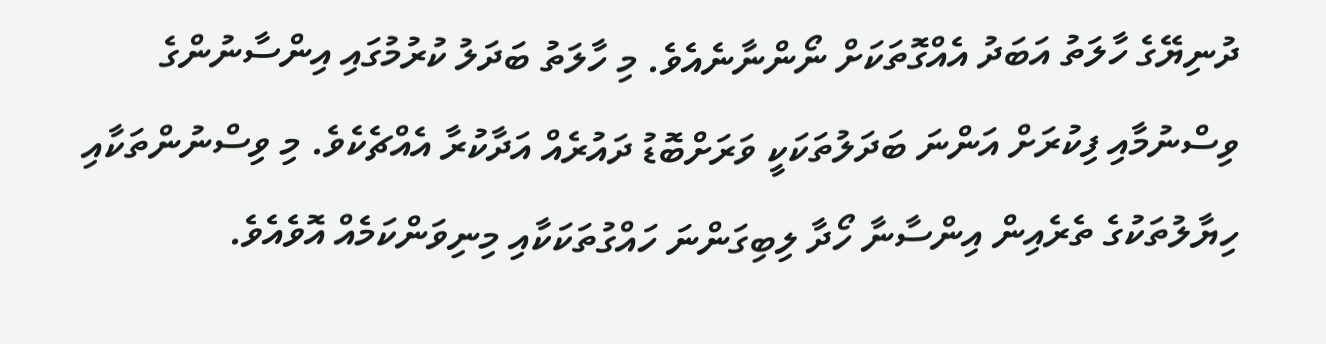ދުނިޔޭގެ ހާލަތު އަބަދު އެއްގޮތަކަށް ނޯންނާނެއެވެ. މި ހާލަތު ބަދަލު ކުރުމުގައި އިންސާނުންގެ ވިސްނުމާއި ފިކުރަށް އަންނަ ބަދަލުތަކަކީ ވަރަށްބޮޑު ދައުރެއް އަދާކުރާ އެއްޗެކެވެ. މި ވިސްނުންތަކާއި ހިޔާލުތަކުގެ ތެރެއިން އިންސާނާ ހޯދާ ލިބިގަންނަ ހައްގުތަކަކާއި މިނިވަންކަމެއް އޮވެއެވެ.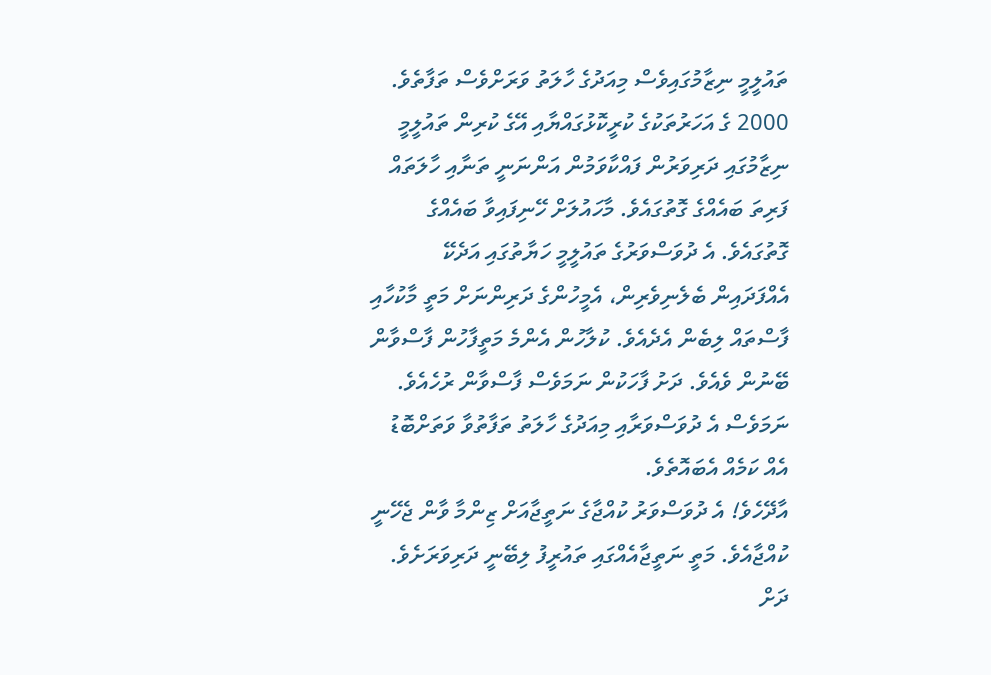ތައުލީމީ ނިޒާމުގައިވެސް މިއަދުގެ ހާލަތު ވަރަށްވެސް ތަފާތެވެ.
2000 ގެ އަހަރުތަކުގެ ކުރީކޮޅުގައްޔާއި އޭގެ ކުރިން ތައުލީމީ ނިޒާމުގައި ދަރިވަރުން ފައްކާވަމުން އަންނަނީ ތަނާއި ހާލަތައް ފަރިތަ ބައެއްގެ ގޮތުގައެވެ. މާހައުލަށް ހޭނިފައިވާ ބައެއްގެ ގޮތުގައެވެ. އެ ދުވަސްވަރުގެ ތައުލީމީ ހަޔާތުގައި އަދެކޭ އެއްފަދައިން ބެލެނިވެރިން، އެމީހުންގެ ދަރިންނަށް މަތީ މާކުހާއި ފާސްތައް ލިބެން އެދެއެވެ. ކުލާހުން އެންމެ މަތީފާހުން ފާސްވާން ބޭނުން ވެއެވެ. ދަށު ފާހަކުން ނަމަވެސް ފާސްވާން ރުހެއެވެ. ނަމަވެސް އެ ދުވަސްވަރާއި މިއަދުގެ ހާލަތު ތަފާތުވާ ވަތަށްބޮޑު އެއް ކަމެއް އެބައޮތެވެ.
އާދޭހެވެ! އެ ދުވަސްވަރު ކުއްޖާގެ ނަތީޖާއަށް ޒިންމާ ވާން ޖެހޭނީ ކުއްޖާއެވެ. މަތީ ނަތީޖާއެއްގައި ތައުރީފު ލިބޭނީ ދަރިވަރަށެވެ. ދަށް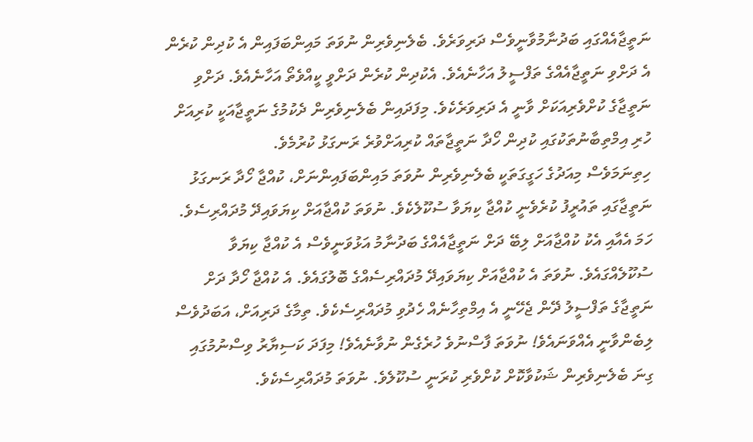ނަތީޖާއެއްގައި ބަދުނާމުވާނީވެސް ދަރިވަރެވެ. ބެލެނިވެރިން ނުވަތަ މައިންބަފައިން އެ ކުދިން ކުރެން އެ ދަށްވި ނަތީޖާއެއްގެ ތަފްސީލު އަހާނެއެވެ. އެކުދިން ކުރެން ދަށްވީ ކީއްވެތޯ އަހާނެއެވެ. ދަށްވި ނަތީޖާގެ ކުށްވެރިއަކަށް ވާނީ އެ ދަރިވަރެކެވެ. މިފަދައިން ބެލެނިވެރިން ދެކުމުގެ ނަތީޖާއަކީ ކުރިއަށް ހުރި އިމްތިބާނުތަކުގައި ކުދިން ހޯދާ ނަތީޖާތައް ކުރިއަށްވުރެ ރަނގަޅު ކުރުމެވެ.
ހިތިނަމަވެސް މިއަދުގެ ހަގީގަތަކީ ބެލެނިވެރިން ނުވަތަ މައިންބަފައިންނަށް، ކުއްޖާ ހޯދާ ރަނގަޅު ނަތީޖާގައި ތައުރީފު ކުރެވެނީ ކުއްޖާ ކިޔަވާ ސުކޫލެކެވެ. ނުވަތަ ކުއްޖާއަށް ކިޔަވައިދޭ މުދައްރިސެވެ. ހަމަ އެއާއި އެކު ކުއްޖާއަށް ލިބޭ ދަށް ނަތީޖާއެއްގެ ބަދުނާމު އަޅުވަނީވެސް އެ ކުއްޖާ ކިޔަވާ ސުކޫލެއްގައެވެ. ނުވަތަ އެ ކުއްޖާއަށް ކިޔަވައިދޭ މުދައްރިސެއްގެ ބޮލުގައެވެ. އެ ކުއްޖާ ހޯދާ ދަށް ނަތީޖާގެ ތަފްސީލު ދޭން ޖެހޭނީ އެ އިމްތިހާނެއް ހެދުވި މުދައްރިސެކެވެ. ތިމާގެ ދަރިއަށް، އަބަދުވެސް ލިބެންވާނީ އެއްވަނައެވެ! ނުވަތަ ފާސްނުވެ ހުރެގެން ނުވާނެއެވެ! މިފަދަ ކަސިޔާރު ވިސްނުމުގައި ގިނަ ބެލެނިވެރިން ޝަކުވާކޮށް ކުށްވެރި ކުރަނީ ސުކޫލެވެ. ނުވަތަ މުދައްރިސެކެވެ.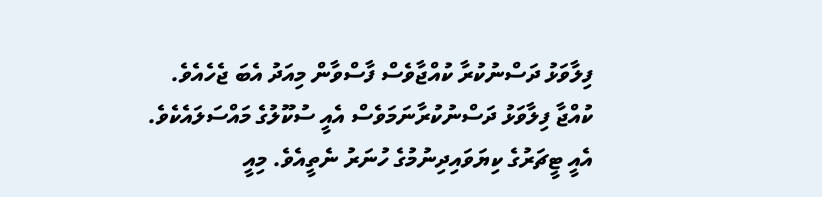ފިލާވަޅު ދަސްނުކުރާ ކުއްޖާވެސް ފާސްވާން މިއަދު އެބަ ޖެހެއެވެ. ކުއްޖާ ފިލާވަޅު ދަސްނުކުރާނަމަވެސް އެއީ ސުކޫލުގެ މައްސަލައެކެވެ. އެއީ ޓީޗަރުގެ ކިޔަވައިދިނުމުގެ ހުނަރު ނެތީއެވެ. މިއީ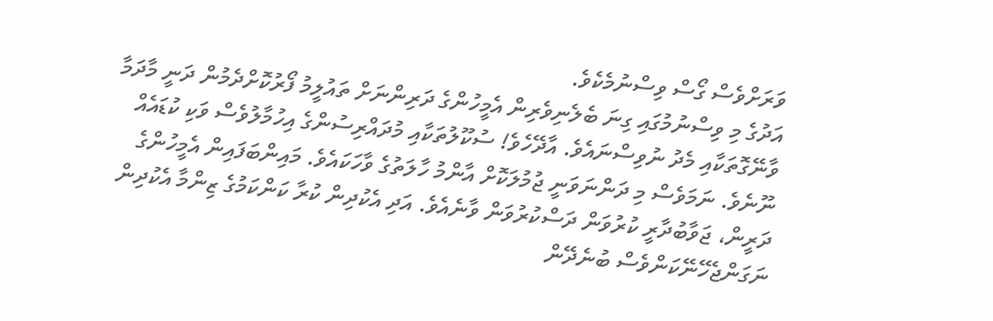ވަރަށްވެސް ގޯސް ވިސްނުމެކެވެ.
އަދުގެ މި ވިސްނުމުގައި ގިނަ ބެލެނިވެރިން އެމީހުންގެ ދަރިންނަށް ތައުލީމު ފޯރުކޮށްދެމުން ދަނީ މާދަމާ ވާނޭގޮތަކާއި މެދު ނުވިސްނައެވެ. އާދޭހެވެ! ސުކޫލުތަކާއި މުދައްރިސުންގެ އިހުމާލުވެސް ވަކި ކުޑައެއް ނޫނެވެ. ނަމަވެސް މި ދަންނަވަނީ ޖުމުލަކޮށް އާންމު ހާލަތުގެ ވާހަކައެވެ. މައިންބަފައިން އެމީހުންގެ ދަރީން، ޖަވާބުދާރީ ކުރުވަން ދަސްކުރުވަން ވާނެއެވެ. އަދި އެކުދިން ކުރާ ކަންކަމުގެ ޒިންމާ އެކުދިން ނަގަންޖެހޭނޭކަންވެސް ބުނެދޭން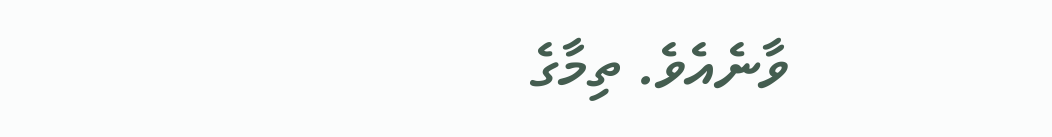ވާނެއެވެ. ތިމާގެ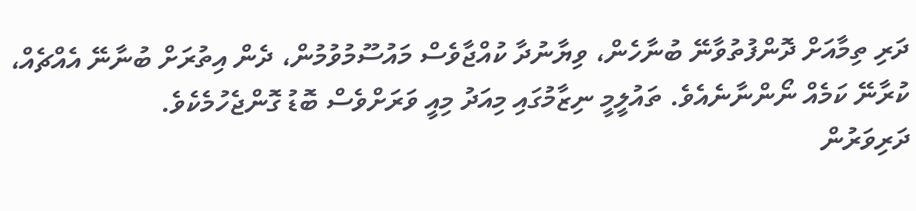ދަރި ތިމާއަށް ދޮންފުތުވާނޭ ބުނާހެން، ވިޔާނުދާ ކުއްޖާވެސް މައުސޫމުވުމުން، ދެން އިތުރަށް ބުނާނޭ އެއްޗެއް، ކުރާނޭ ކަމެއް ނޯންނާނެއެވެ. ތައުލީމީ ނިޒާމުގައި މިއަދު މިއީ ވަރަށްވެސް ބޮޑު ގޮންޖެހުމެކެވެ.
ދަރިވަރުން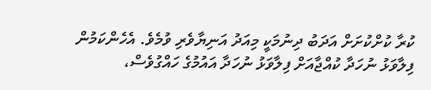ކުރާ ކުށްކުށަށް އަދަބު ދިނުމަކީ މިއަދު އަނިޔާވެރި ވުމެވެ. އެހެންކަމުން ފިލާވަޅު ނުހަދާ ކުއްޖާއަށް ފިލާވަޅު ނުހަދާ އައުމުގެ ހައްގުވެސް،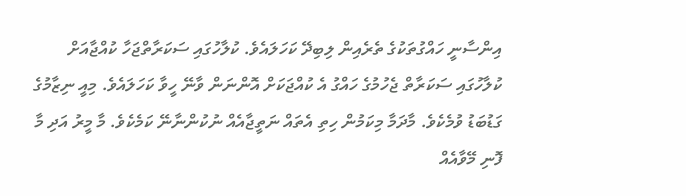އިންސާނީ ހައްގުތަކުގެ ތެރެއިން ލިބިދޭ ކަހަލައެވެ. ކުލާހުގައި ސަކަރާތްޖަހާ ކުއްޖާއަށް ކުލާހުގައި ސަކަރާތް ޖެހުމުގެ ހައްގު އެ ކުއްޖަކަށް އޮންނަން ވާނޭ ހީވާ ކަހަލައެވެ. މިއީ ނިޒާމުގެ ގަޑުބަޑު ވުމެކެވެ. މާދަމާ މިކަމުން ހިތި އެތައް ނަތީޖާއެއް ނުކުންނާނޭ ކަމެކެވެ. މާ މީރު އަދި މާ ފޮނި މޭވާއެއް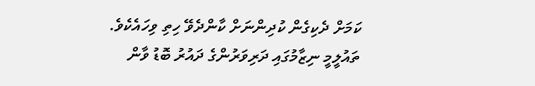ކަމަށް ދެކިގެން ކުދިންނަށް ކާންދެވޭ ހިތި ވިހައެކެވެ.
ތައުލީމީ ނިޒާމުގައި ދަރިވަރުންގެ ދައުރު ބޮޑު ވާން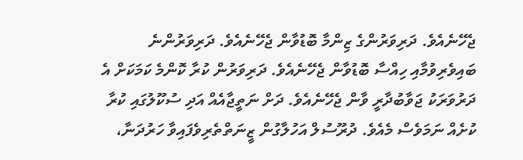ޖެހޭނެއެވެ. ދަރިވަރުންގެ ޒިންމާ ބޮޑުވާން ޖެހޭނެއެވެ. ދަރިވަރުންނެ ބައިވެރިވުމާއި ހިއްސާ ބޮޑުވާން ޖެހޭނެއެވެ. ދަރިވަރުން ކުރާ ކޮންމެ ކަމަކަށް އެ ދަރުވަރަކު ޖަވާބުދާރީ ވާން ޖެހޭނެއެވެ. ދަށް ނަތީޖާއެއް އަދި ސުކޫލުގައި ކުރާ ކުށެއް ނަމަވެސް މެއެވެ. ދުރޫސުލް އަހުލާގުން ޒީނަތްތެރިވެފައިވާ ހަރުދަނާ،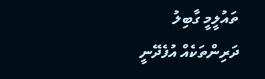ތައުލީމީ ގާބިލު ދަރިންތަކެއް އުފެދޭނީ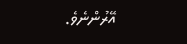އޭރުންނެވެ.